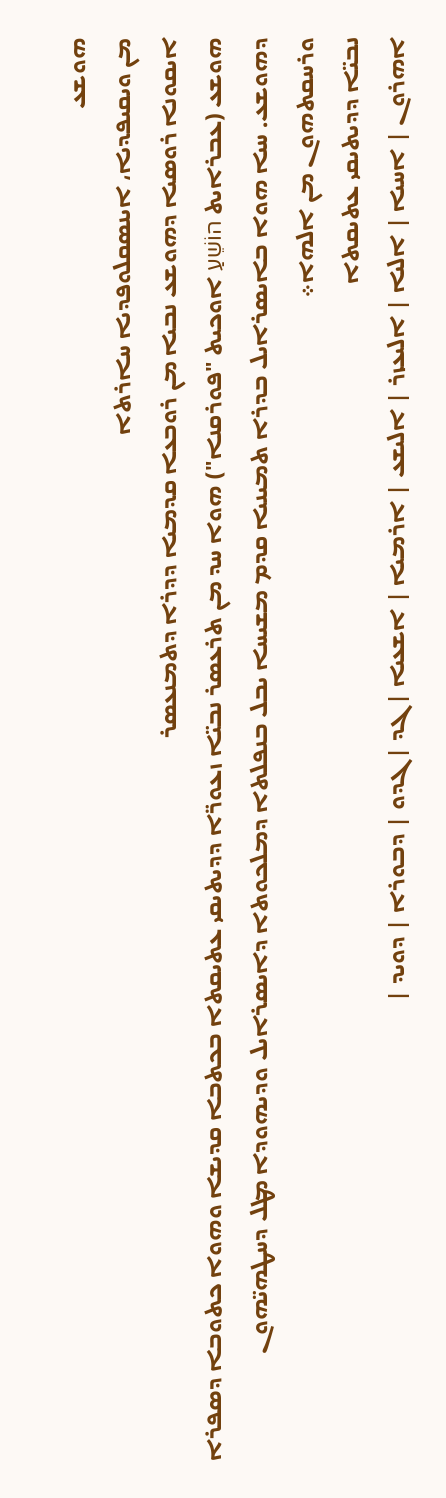ܗܘܫܥ
ܡܢ ܘܝܩܝܦܕܝܐ، ܐܝܢܣܩܠܘܦܕܝܐ ܚܐܪܬܐ
ܐܝܩܘܢܐ ܪܘܣܝܐ ܕܗܘܫܥ ܢܒܝܐ ܡܢ ܪܘܒܥܐ ܩܕܡܝܐ ܕܕܪܐ ܕܬܡܢܥܣܪ
ܗܘܫܥ (ܥܒܪܐܝܬ הוֹשֵׁעַ ܐܘܟܝܬ "ܦܘܪܩܢܐ") ܗܘܐ ܚܕ ܡܢ ܬܪܥܣܪ ܢܒܝ̈ܐ ܙܥܘܪ̈ܐ ܕܕܝܬܝܩܝ ܥܬܝܩܬܐ ܒܟܬܒܐ ܩܕܝܫܐ ܘܗܘܐ ܟܬܘܒܐ ܕܣܦܪܐ ܕܗܘܫܥ. ܚܝܐ ܗܘܐ ܒܐܝܣܪܐܝܠ ܒܕܪܐ ܬܡܝܢܝܐ ܩܕܡ ܡܫܝܚܐ ܝܒܠ ܒܢܦܠܬܐ ܕܡܠܟܘܬܐ ܕܐܝܣܪܐܝܠ ܘܕܝܗܘܕܐ ܡܛܠ ܕܚܛܗܝ̈ܗܘܢ ܘܪܚܩܬܗܘܢ ܡܢ ܐܠܗܐ܀
ܢܒܝ̈ܐ ܕܕܝܬܝܩܝ ܥܬܝܩܬܐ
ܐܗܪܘܢ | ܐܚܝܐ | ܐܠܝܐ | ܐܠܝܥܙܪ | ܐܠܝܫܥ | ܐܪܡܝܐ | ܐܫܥܝܐ | ܓܕ | ܓܕܘ | ܕܒܘܪܐ | ܕܘܝܕ |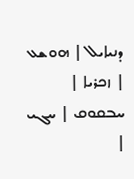ܕܢܝܐܝܠ | ܗܘܫܥ | ܙܟܪܝܐ | ܚܒܩܘܩ | ܚܓܝ |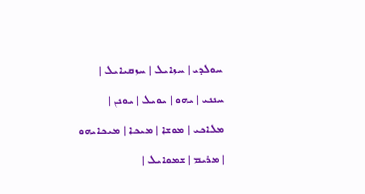ܚܘܠܕܝ | ܚܙܐܝܠ | ܚܙܩܝܐܝܠ | ܚܢܢܝ | ܝܗܘ | ܝܘܝܠ | ܝܘܢܢ | ܡܠܐܟܝ | ܡܘܫܐ | ܡܝܟܐ | ܡܝܟܐܝܗܘ | ܡܪܝܡ | ܫܡܘܐܝܠ |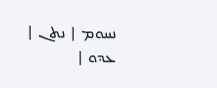ܢܚܘܡ | ܢܬܢ | ܥܕܘ |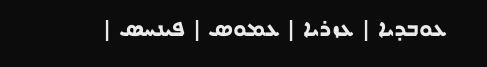ܥܘܒܕܝܐ | ܥܙܪܝܐ | ܥܡܘܣ | ܦܝܢܚܣ |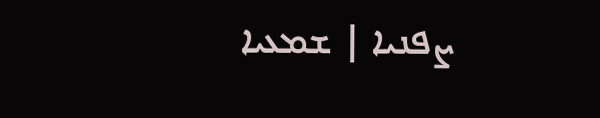ܨܦܢܝܐ | ܫܡܥܝܐ